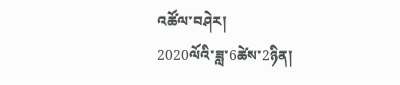འཚོལ་བཤེར།
2020ལོའི་ཟླ་6ཚེས་2ཉིན།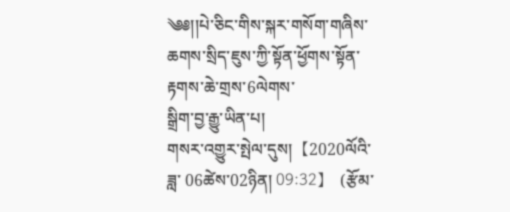༄༅།།པེ་ཅིང་གིས་སྐར་གསོག་གཞིས་ཆགས་སྲིད་ཇུས་ཀྱི་སྟོན་ཕྱོགས་སྟོན་རྟགས་ཆེ་གྲས་6ལེགས་
སྒྲིག་བྱ་རྒྱུ་ཡིན་པ།
གསར་འགྱུར་སྤེལ་དུས།  【2020ལོའི་ཟླ་ 06ཚེས་02ཉིན། 09:32】   (རྩོམ་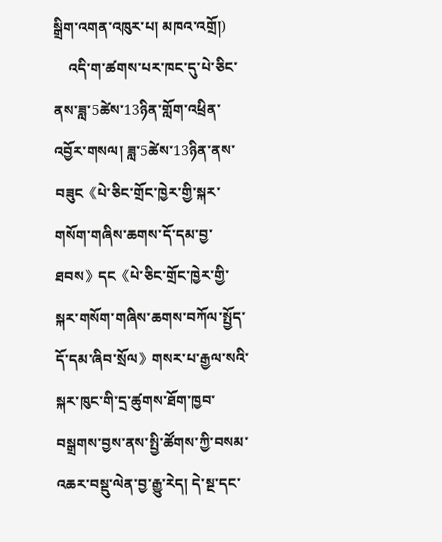སྒྲིག་འགན་འཁུར་པ། མཁའ་འགྲོ།)
    འདི་ག་ཚགས་པར་ཁང་དུ་པེ་ཅིང་ནས་ཟླ་5ཚེས་13ཉིན་གློག་འཕྲིན་འབྱོར་གསལ། ཟླ་5ཚེས་13ཉིན་ནས་བཟུང《པེ་ཅིང་གྲོང་ཁྱེར་གྱི་སྐར་གསོག་གཞིས་ཆགས་དོ་དམ་བྱ་ཐབས》དང《པེ་ཅིང་གྲོང་ཁྱེར་གྱི་སྐར་གསོག་གཞིས་ཆགས་བཀོལ་སྤྱོད་དོ་དམ་ཞིབ་སྲོལ》གསར་པ་རྒྱལ་སའི་སྐར་ཁུང་གི་དྲ་ཚུགས་ཐོག་ཁྱབ་བསྒྲགས་བྱས་ནས་སྤྱི་ཚོགས་ཀྱི་བསམ་འཆར་བསྡུ་ལེན་བྱ་རྒྱུ་རེད། དེ་སྔ་དང་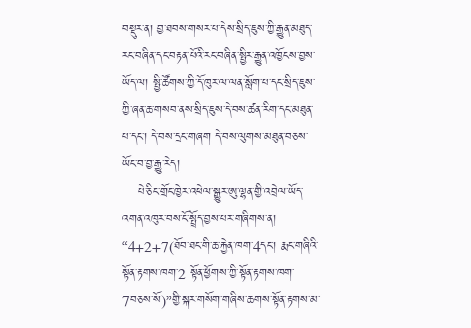བསྡུར་ན། བྱ་ཐབས་གསར་པ་དེས་སྲིད་ཇུས་ཀྱི་རྒྱུན་མཐུད་རང་བཞིན་དང་བརྟན་པོའི་རང་བཞིན་སྤྱིར་རྒྱུན་འཁྱོངས་བྱས་ཡོད་ལ། སྤྱི་ཚོགས་ཀྱི་དོ་ཁུར་ལ་ལན་སློག་པ་དང་སྲིད་ཇུས་ཀྱི་ཞན་ཆ་གསབ་ནས་སྲིད་ཇུས་དེ་བས་ཚན་རིག་དང་མཐུན་པ་དང་། དེ་བས་དྲང་གཞག དེ་བས་ལུགས་མཐུན་བཅས་ཡོང་བ་བྱ་རྒྱུ་རེད།
    པེ་ཅིང་གྲོང་ཁྱེར་འཕེལ་སྒྱུར་ཨུ་ལྷན་གྱི་འབྲེལ་ཡོད་འགན་འཁུར་བས་ངོ་སྤྲོད་བྱས་པར་གཞིགས་ན། “4+2+7(ཐོབ་ཐང་གི་ཆ་རྐྱེན་ཁག་4དང་། རྨང་གཞིའི་སྟོན་རྟགས་ཁག་2 སྟོན་ཕྱོགས་ཀྱི་སྟོན་རྟགས་ཁག་7བཅས་སོ)”གྱི་སྐར་གསོག་གཞིས་ཆགས་སྟོན་རྟགས་མ་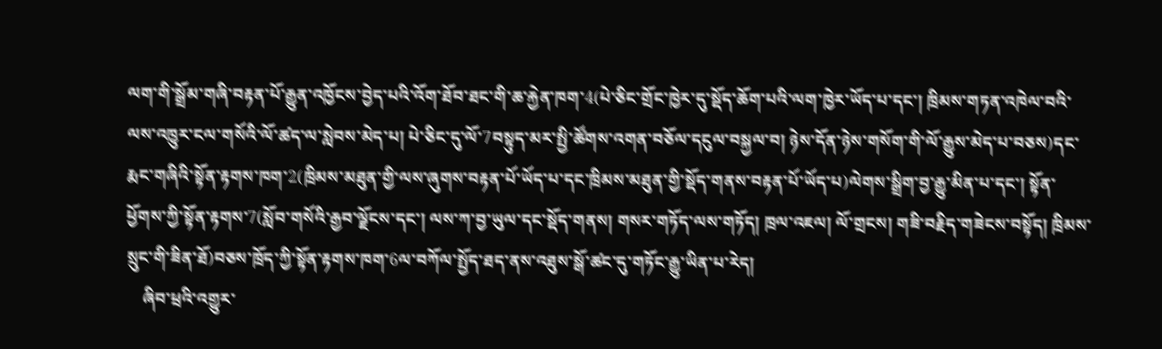ལག་གི་སྒྲོམ་གཞི་བརྟན་པོ་རྒྱུན་འཁྱོངས་བྱེད་པའི་འོག་ཐོབ་ཐང་གི་ཆ་རྐྱེན་ཁག་4(པེ་ཅིང་གྲོང་ཁྱེར་དུ་སྡོད་ཆོག་པའི་ལག་ཁྱེར་ཡོད་པ་དང་། ཁྲིམས་གཏན་འཁེལ་བའི་ལས་འཁྱུར་ངལ་གསོའི་ལོ་ཚད་ལ་སླེབས་མེད་པ། པེ་ཅིང་དུ་ལོ་7བསྟུད་མར་སྤྱི་ཚོགས་འགན་བཅོལ་དངུལ་བསྐྱལ་བ། ཉེས་དོན་ཉེས་གསོག་གི་ལོ་རྒྱུས་མེད་པ་བཅས)དང་རྨང་གཞིའི་སྟོན་རྟགས་ཁག་2(ཁྲིམས་མཐུན་གྱི་ལས་ཞུགས་བརྟན་པོ་ཡོད་པ་དང་ཁྲིམས་མཐུན་གྱི་སྡོད་གནས་བརྟན་པོ་ཡོད་པ)ལེགས་སྒྲིག་བྱ་རྒྱུ་མིན་པ་དང་། སྟོན་ཕྱོགས་ཀྱི་སྟོན་རྟགས་7(སློབ་གསོའི་རྒྱབ་ལྗོངས་དང་། ལས་ཀ་བྱ་ཡུལ་དང་སྡོད་གནས། གསར་གཏོད་ལས་གཏོད། ཁྲལ་འཇལ། ལོ་གྲངས། གཟི་བརྗིད་གཟེངས་བསྟོད། ཁྲིམས་སྲུང་གི་ཟིན་ཐོ)བཅས་ཁྲོད་ཀྱི་སྟོན་རྟགས་ཁག་6ལ་བཀོལ་སྤྱོད་ཐད་ནས་འཐུས་སྒོ་ཚང་དུ་གཏོང་རྒྱུ་ཡིན་པ་རེད།
    ཞིབ་ཕྲའི་འགྱུར་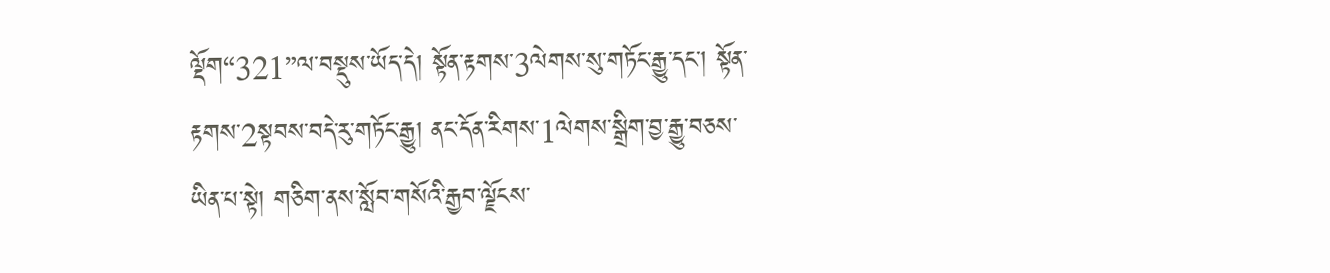ལྡོག“321”ལ་བསྡུས་ཡོད་དེ། སྟོན་རྟགས་3ལེགས་སུ་གཏོང་རྒྱུ་དང་། སྟོན་རྟགས་2སྟབས་བདེ་རུ་གཏོང་རྒྱུ། ནང་དོན་རིགས་1ལེགས་སྒྲིག་བྱ་རྒྱུ་བཅས་ཡིན་པ་སྟེ། གཅིག་ནས་སློབ་གསོའི་རྒྱབ་ལྗོངས་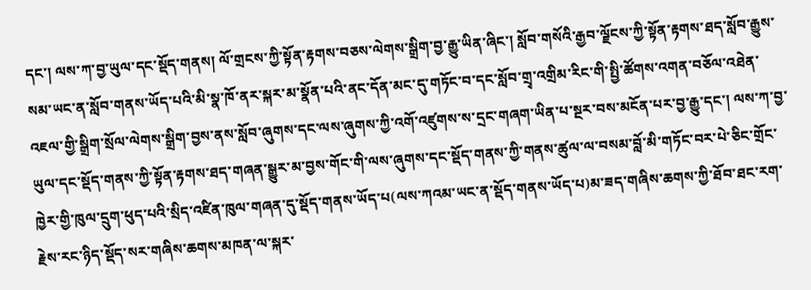དང་། ལས་ཀ་བྱ་ཡུལ་དང་སྡོད་གནས། ལོ་གྲངས་ཀྱི་སྟོན་རྟགས་བཅས་ལེགས་སྒྲིག་བྱ་རྒྱུ་ཡིན་ཞིང་། སློབ་གསོའི་རྒྱབ་ལྗོངས་ཀྱི་སྟོན་རྟགས་ཐད་སློབ་རྒྱུས་སམ་ཡང་ན་སློབ་གནས་ཡོད་པའི་མི་སྣ་ཁོ་ནར་སྐར་མ་སྣོན་པའི་ནང་དོན་མང་དུ་གཏོང་བ་དང་སློབ་གྲྭ་འགྲིམ་རིང་གི་སྤྱི་ཚོགས་འགན་བཅོལ་འཐེན་འཇལ་གྱི་སྒྲིག་སྲོལ་ལེགས་སྒྲིག་བྱས་ནས་སློབ་ཞུགས་དང་ལས་ཞུགས་ཀྱི་འགོ་འཛུགས་ས་དྲང་གཞག་ཡིན་པ་སྔར་བས་མངོན་པར་བྱ་རྒྱུ་དང་། ལས་ཀ་བྱ་ཡུལ་དང་སྡོད་གནས་ཀྱི་སྟོན་རྟགས་ཐད་གཞན་སྒྱུར་མ་བྱས་གོང་གི་ལས་ཞུགས་དང་སྡོད་གནས་ཀྱི་གནས་ཚུལ་ལ་བསམ་བློ་མི་གཏོང་བར་པེ་ཅིང་གྲོང་ཁྱེར་གྱི་ཁུལ་དྲུག་ཕུད་པའི་སྲིད་འཛིན་ཁུལ་གཞན་དུ་སྡོད་གནས་ཡོད་པ(ལས་ཀའམ་ཡང་ན་སྡོད་གནས་ཡོད་པ)མ་ཟད་གཞིས་ཆགས་ཀྱི་ཐོབ་ཐང་རག་རྗེས་རང་ཉིད་སྡོད་སར་གཞིས་ཆགས་མཁན་ལ་སྐར་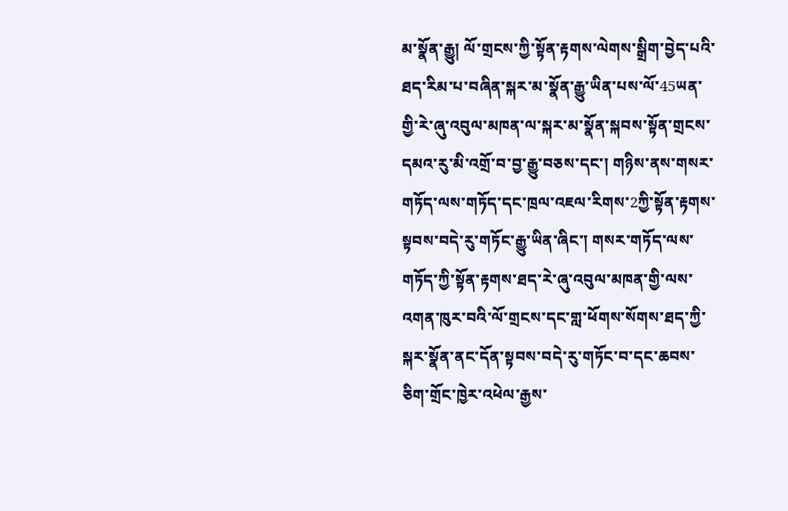མ་སྣོན་རྒྱུ། ལོ་གྲངས་ཀྱི་སྟོན་རྟགས་ལེགས་སྒྲིག་བྱེད་པའི་ཐད་རིམ་པ་བཞིན་སྐར་མ་སྣོན་རྒྱུ་ཡིན་པས་ལོ་45ཡན་གྱི་རེ་ཞུ་འབུལ་མཁན་ལ་སྐར་མ་སྣོན་སྐབས་སྟོན་གྲངས་དམའ་རུ་མི་འགྲོ་བ་བྱ་རྒྱུ་བཅས་དང་། གཉིས་ནས་གསར་གཏོད་ལས་གཏོད་དང་ཁྲལ་འཇལ་རིགས་2ཀྱི་སྟོན་རྟགས་སྟབས་བདེ་རུ་གཏོང་རྒྱུ་ཡིན་ཞིང་། གསར་གཏོད་ལས་གཏོད་ཀྱི་སྟོན་རྟགས་ཐད་རེ་ཞུ་འབུལ་མཁན་གྱི་ལས་འགན་ཁུར་བའི་ལོ་གྲངས་དང་གླ་ཕོགས་སོགས་ཐད་ཀྱི་སྐར་སྣོན་ནང་དོན་སྟབས་བདེ་རུ་གཏོང་བ་དང་ཆབས་ཅིག་གྲོང་ཁྱེར་འཕེལ་རྒྱས་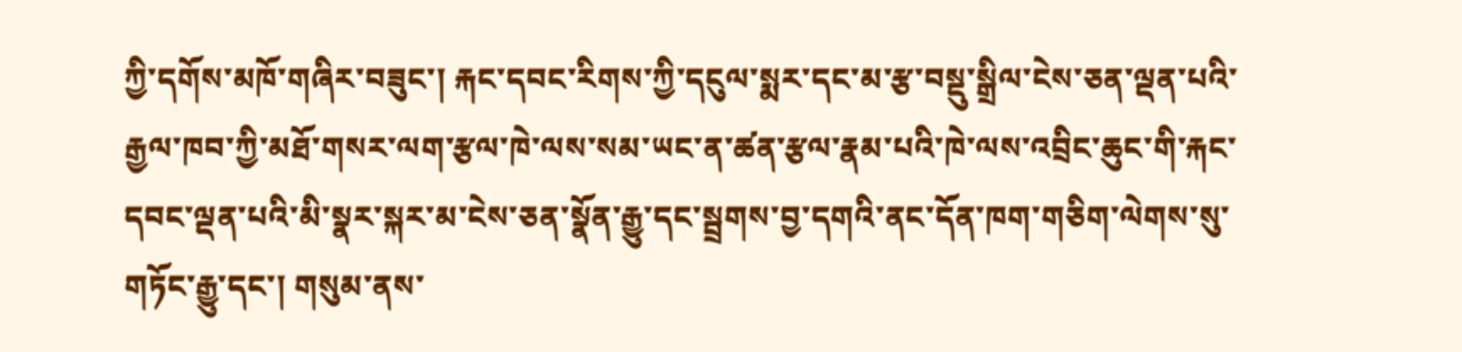ཀྱི་དགོས་མཁོ་གཞིར་བཟུང་། རྐང་དབང་རིགས་ཀྱི་དངུལ་སྨར་དང་མ་རྩ་བསྡུ་སྒྲིལ་ངེས་ཅན་ལྡན་པའི་རྒྱལ་ཁབ་ཀྱི་མཐོ་གསར་ལག་རྩལ་ཁེ་ལས་སམ་ཡང་ན་ཚན་རྩལ་རྣམ་པའི་ཁེ་ལས་འབྲིང་ཆུང་གི་རྐང་དབང་ལྡན་པའི་མི་སྣར་སྐར་མ་ངེས་ཅན་སྣོན་རྒྱུ་དང་སྦྲགས་བྱ་དགའི་ནང་དོན་ཁག་གཅིག་ལེགས་སུ་གཏོང་རྒྱུ་དང་། གསུམ་ནས་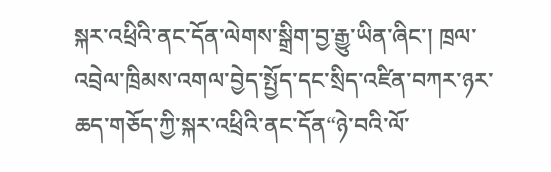སྐར་འཕྲིའི་ནང་དོན་ལེགས་སྒྲིག་བྱ་རྒྱུ་ཡིན་ཞིང་། ཁྲལ་འབྲེལ་ཁྲིམས་འགལ་བྱེད་སྤྱོད་དང་སྲིད་འཛིན་བཀར་ཉར་ཆད་གཅོད་ཀྱི་སྐར་འཕྲིའི་ནང་དོན“ཉེ་བའི་ལོ་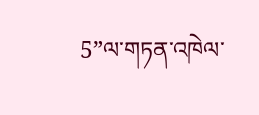5”ལ་གཏན་འཁེལ་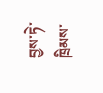བྱས་ཏེ་ཁྲིམས་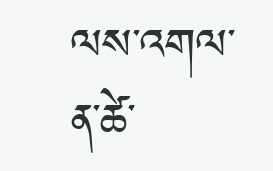ལས་འགལ་ན་ཚེ་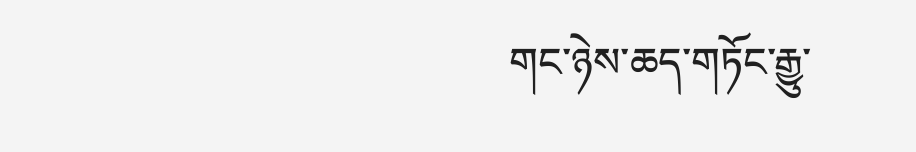གང་ཉེས་ཆད་གཏོང་རྒྱུ་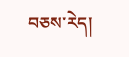བཅས་རེད།